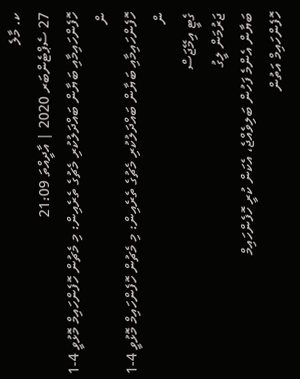ކ. މާލެ
27 ސެޕްޓެންބަރ 2020 | އާދީއްތަ 21:09
ހޮފެންހައިމާއި ބަޔާން ބައްދަލުކުރި މެޗުގެ ތެރެއިން: މި މެޗުން ހޮފެންހައިމް މޮޅުވީ 4-1 ން
ހޮފެންހައިމާއި ބަޔާން ބައްދަލުކުރި މެޗުގެ ތެރެއިން: މި މެޗުން ހޮފެންހައިމް މޮޅުވީ 4-1 ން
ގެޓީ އިމޭޖަސް
ޖަރުމަން ލީގު
ބަޔާން އެންމެ ފަހުން ބަލިވެއްޖެ، އެކަން ކުރީ ހޮފެންހައިމް
ހޮފެންހައިމް އަތުން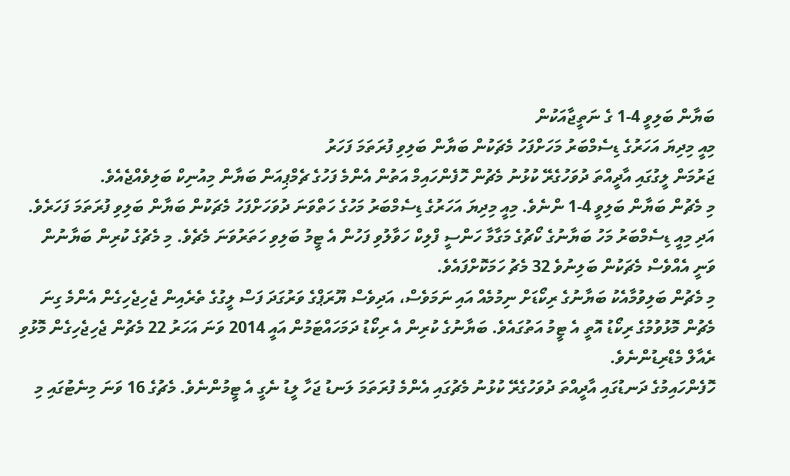ބަޔާން ބަލިވީ 4-1 ގެ ނަތީޖާއަކުން
މިއީ މިދިޔަ އަހަރުގެ ޑިސެމްބަރު މަހަށްފަހު މެޗަކުން ބަޔާން ބަލިވި ފުރަތަމަ ފަހަރު
ޖަރުމަން ލީގުގައި އާދީއްތަ ދުވަހުގެރޭ ކުޅުނު މެޗުން ހޮފެންހައިމް އަތުން އެންމެ ފަހުގެ ޗެމްޕިއަން ބަޔާން މިއުނިކް ބަލިވެއްޖެއެވެ.
މި މެޗުން ބަޔާން ބަލިވީ 4-1 ންނެވެ. މިއީ މިދިޔަ އަހަރުގެ ޑިސެމްބަރު މަހުގެ ހަތްވަނަ ދުވަހަށްފަހު މެޗަކުން ބަޔާން ބަލިވި ފުރަތަމަ ފަހަރެވެ. އަދި މިއީ ޑިސެމްބަރު މަހު ބަޔާނުގެ ކޯޗުގެ މަގާމާ ހަންސީ ފްލިކް ހަވާލުވި ފަހުން އެ ޓީމު ބަލިވި ހަތަރުވަނަ މެޗެވެ. މި މެޗުގެ ކުރިން ބަޔާނުން ވަނީ އެއްވެސް މެޗަކުން ބަލިނުވެ 32 މެޗު ހަމަކޮށްފައެވެ.
މި މެޗުން ބަލިވުމާއެކު ބަޔާނުގެ ރިކޯޑަށް ނިމުމެއް އައި ނަމަވެސް، އަދިވެސް ޔޫރަޕްގެ ވަރުގަދަ ފަސް ލީގުގެ ތެރެއިން ޖެހިޖެހިގެން އެންމެ ގިނަ މެޗުން މޮޅުވުމުގެ ރިކޯޑު އޮތީ އެ ޓީމު އަތުގައެވެ. ބަޔާނުގެ ކުރިން އެ ރިކޯޑު ދަމަހައްޓަމުން އައީ 2014 ވަނަ އަހަރު 22 މެޗުން ޖެހިޖެހިގެން މޮޅުވި ރެއާލް މެޑްރިޑުންނެވެ.
ހޮފެންހައިމުގެ ދަނޑުގައި އާދީއްތަ ދުވަހުގެރޭ ކުޅުނު މެޗުގައި އެންމެ ފުރަތަމަ ލަނޑު ޖަހާ ލީޑު ނެގީ އެ ޓީމުންނެވެ. މެޗުގެ 16 ވަނަ މިނެޓުގައި މި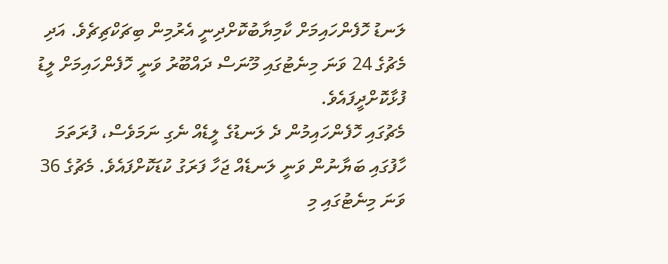ލަނޑު ހޮފެންހައިމަށް ކާމިޔާބުކޮށްދިނީ އެރުމިން ބިޗަކްޗިޗެވެ. އަދި މެޗުގެ 24 ވަނަ މިނެޓުގައި މޫނަސް ދައްބޫރު ވަނީ ހޮފެންހައިމަށް ލީޑު ފުޅާކޮށްދީފައެވެ.
މެޗުގައި ހޮފެންހައިމުން ދެ ލަނޑުގެ ލީޑެއް ނެގި ނަމަވެސް، ފުރަތަމަ ހާފުގައި ބަޔާނުން ވަނީ ލަނޑެއް ޖަހާ ފަރަގު ކުޑަކޮށްފައެވެ. މެޗުގެ 36 ވަނަ މިނެޓުގައި މި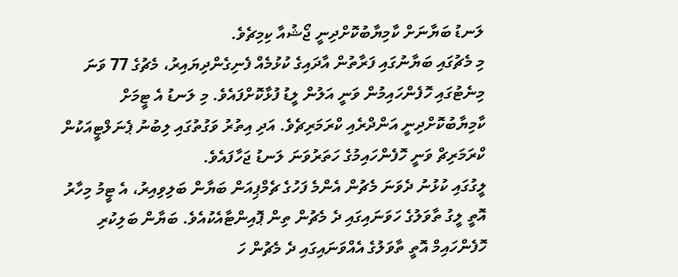ލަނޑު ބަޔާނަށް ކާމިޔާބުކޮށްދިނީ ޖޯޝުއާ ކިމިޗެވެ.
މި މެޗުގައި ބަޔާނުގައި ފަރާތުން އާދައިގެ ކުޅުމެއް ފެނިގެންދިޔައިރު، މެޗުގެ 77 ވަނަ މިނެޓުގައި ހޮފެންހައިމުން ވަނީ އަލުން ލީޑު ފުޅާކޮށްފައެވެ. މި ލަނޑު އެ ޓީމަށް ކާމިޔާބުކޮށްދިނީ އަންދްރެއި ކްރަމަރިޗެވެ. އަދި އިތުރު ވަގުތުގައި ލިބުނު ޕެނަލްޓީއަކުން ކްރަމަރިޗް ވަނީ ހޮފެންހައިމުގެ ހަތަރުވަނަ ލަނޑު ޖަހާފައެވެ.
ލީގުގައި ކުޅުނު ދެވަނަ މެޗުން އެންމެ ފަހުގެ ޗެމްޕިއަން ބަޔާން ބަލިވިއިރު، އެ ޓީމު މިހާރު އޮތީ ލީގު ތާވަލުގެ ހަވަނައިގައި ދެ މެޗުން ތިން ޕޮއިންޓާއެކުއެވެ. ބަޔާން ބަލިކުރި ހޮފެންހައިމް އޮތީ ތާވަލުގެ އެއްވަނައިގައި ދެ މެޗުން ހަ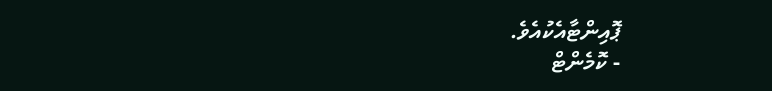ޕޮއިންޓާއެކުއެވެ.
- ކޮމެންޓް